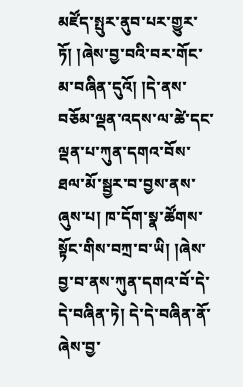མཛོད་སྤུར་ནུབ་པར་གྱུར་ཏོ། །ཞེས་བྱ་བའི་བར་གོང་མ་བཞིན་དུའོ། །དེ་ནས་བཅོམ་ལྡན་འདས་ལ་ཚེ་དང་ལྡན་པ་ཀུན་དགའ་བོས་ཐལ་མོ་སྦྱར་བ་བྱས་ནས་ཞུས་པ། ཁ་དོག་སྣ་ཚོགས་སྟོང་གིས་བཀྲ་བ་ཡི། །ཞེས་བྱ་བ་ནས་ཀུན་དགའ་བོ་དེ་དེ་བཞིན་ཏེ། དེ་དེ་བཞིན་ནོ་ཞེས་བྱ་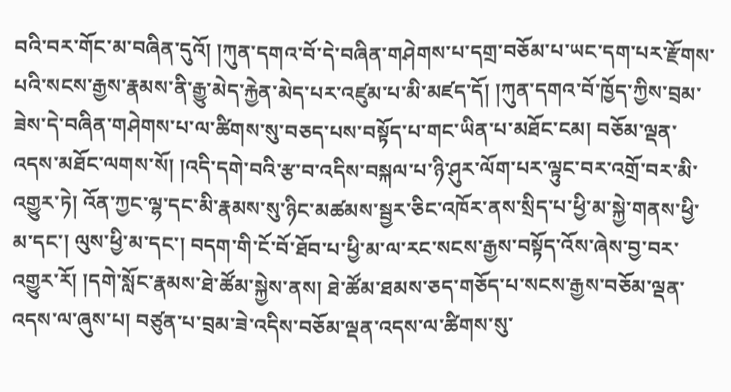བའི་བར་གོང་མ་བཞིན་དུའོ། །ཀུན་དགའ་བོ་དེ་བཞིན་གཤེགས་པ་དགྲ་བཅོམ་པ་ཡང་དག་པར་རྫོགས་པའི་སངས་རྒྱས་རྣམས་ནི་རྒྱུ་མེད་རྐྱེན་མེད་པར་འཛུམ་པ་མི་མཛད་དོ། །ཀུན་དགའ་བོ་ཁྱོད་ཀྱིས་བྲམ་ཟེས་དེ་བཞིན་གཤེགས་པ་ལ་ཚིགས་སུ་བཅད་པས་བསྟོད་པ་གང་ཡིན་པ་མཐོང་ངམ། བཅོམ་ལྡན་འདས་མཐོང་ལགས་སོ། །འདི་དགེ་བའི་རྩ་བ་འདིས་བསྐལ་པ་ཉི་ཤུར་ལོག་པར་ལྟུང་བར་འགྲོ་བར་མི་འགྱུར་ཏེ། འོན་ཀྱང་ལྷ་དང་མི་རྣམས་སུ་ཉིང་མཚམས་སྦྱར་ཅིང་འཁོར་ནས་སྲིད་པ་ཕྱི་མ་སྐྱེ་གནས་ཕྱི་མ་དང་། ལུས་ཕྱི་མ་དང་། བདག་གི་ངོ་བོ་ཐོབ་པ་ཕྱི་མ་ལ་རང་སངས་རྒྱས་བསྟོད་འོས་ཞེས་བྱ་བར་འགྱུར་རོ། །དགེ་སློང་རྣམས་ཐེ་ཚོམ་སྐྱེས་ནས། ཐེ་ཚོམ་ཐམས་ཅད་གཅོད་པ་སངས་རྒྱས་བཅོམ་ལྡན་འདས་ལ་ཞུས་པ། བཙུན་པ་བྲམ་ཟེ་འདིས་བཅོམ་ལྡན་འདས་ལ་ཚིགས་སུ་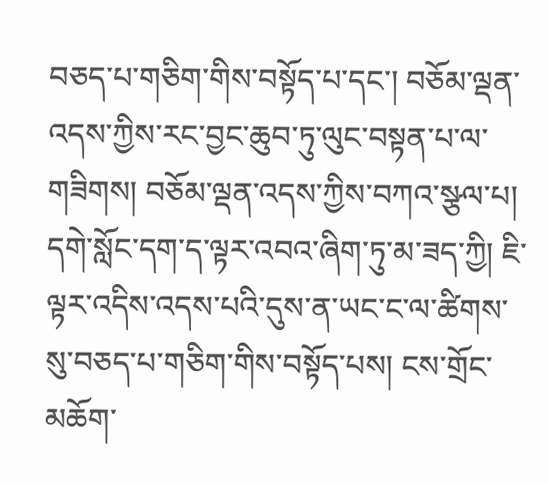བཅད་པ་གཅིག་གིས་བསྟོད་པ་དང་། བཅོམ་ལྡན་འདས་ཀྱིས་རང་བྱང་ཆུབ་ཏུ་ལུང་བསྟན་པ་ལ་གཟིགས། བཅོམ་ལྡན་འདས་ཀྱིས་བཀའ་སྩལ་པ། དགེ་སློང་དག་ད་ལྟར་འབའ་ཞིག་ཏུ་མ་ཟད་ཀྱི། ཇི་ལྟར་འདིས་འདས་པའི་དུས་ན་ཡང་ང་ལ་ཚིགས་སུ་བཅད་པ་གཅིག་གིས་བསྟོད་པས། ངས་གྲོང་མཆོག་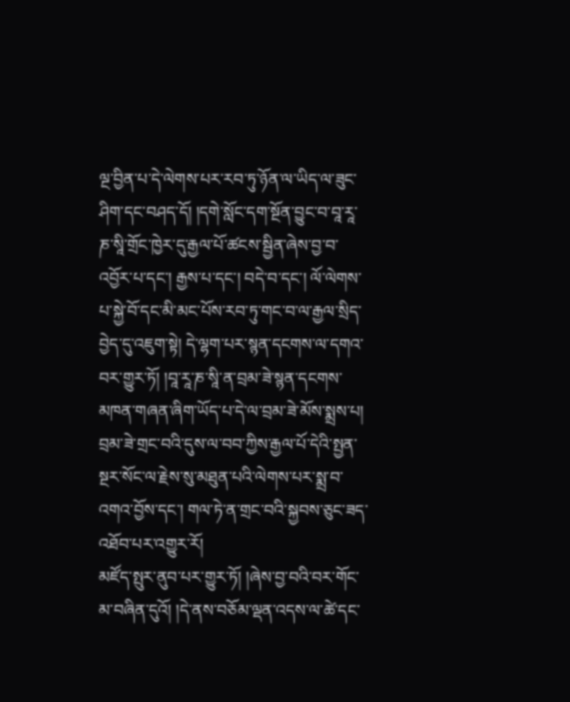ལྔ་བྱིན་པ་དེ་ལེགས་པར་རབ་ཏུ་ཉོན་ལ་ཡིད་ལ་ཟུང་ཤིག་དང་བཤད་དོ། །དགེ་སློང་དག་སྔོན་བྱུང་བ་བཱ་རཱ་ཎ་སཱི་གྲོང་ཁྱེར་དུ་རྒྱལ་པོ་ཚངས་སྦྱིན་ཞེས་བྱ་བ་འབྱོར་པ་དང་། རྒྱས་པ་དང་། བདེ་བ་དང་། ལོ་ལེགས་པ་སྐྱེ་བོ་དང་མི་མང་པོས་རབ་ཏུ་གང་བ་ལ་རྒྱལ་སྲིད་བྱེད་དུ་འཇུག་སྟེ། དེ་ལྷག་པར་སྙན་དངགས་ལ་དགའ་བར་གྱུར་ཏོ། །བཱ་རཱ་ཎ་སཱི་ན་བྲམ་ཟེ་སྙན་དངགས་མཁན་གཞན་ཞིག་ཡོད་པ་དེ་ལ་བྲམ་ཟེ་མོས་སྨྲས་པ། བྲམ་ཟེ་གྲང་བའི་དུས་ལ་བབ་ཀྱིས་རྒྱལ་པོ་དེའི་སྤྱན་སྔར་སོང་ལ་རྗེས་སུ་མཐུན་པའི་ལེགས་པར་སྨྲ་བ་འགའ་བྱོས་དང་། གལ་ཏེ་ན་གྲང་བའི་སྐྱབས་ཅུང་ཟད་འཐོབ་པར་འགྱུར་རོ།
མཛོད་སྤུར་ནུབ་པར་གྱུར་ཏོ། །ཞེས་བྱ་བའི་བར་གོང་མ་བཞིན་དུའོ། །དེ་ནས་བཅོམ་ལྡན་འདས་ལ་ཚེ་དང་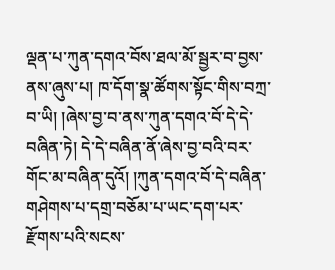ལྡན་པ་ཀུན་དགའ་བོས་ཐལ་མོ་སྦྱར་བ་བྱས་ནས་ཞུས་པ། ཁ་དོག་སྣ་ཚོགས་སྟོང་གིས་བཀྲ་བ་ཡི། །ཞེས་བྱ་བ་ནས་ཀུན་དགའ་བོ་དེ་དེ་བཞིན་ཏེ། དེ་དེ་བཞིན་ནོ་ཞེས་བྱ་བའི་བར་གོང་མ་བཞིན་དུའོ། །ཀུན་དགའ་བོ་དེ་བཞིན་གཤེགས་པ་དགྲ་བཅོམ་པ་ཡང་དག་པར་རྫོགས་པའི་སངས་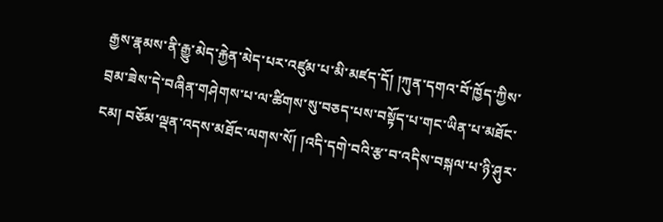རྒྱས་རྣམས་ནི་རྒྱུ་མེད་རྐྱེན་མེད་པར་འཛུམ་པ་མི་མཛད་དོ། །ཀུན་དགའ་བོ་ཁྱོད་ཀྱིས་བྲམ་ཟེས་དེ་བཞིན་གཤེགས་པ་ལ་ཚིགས་སུ་བཅད་པས་བསྟོད་པ་གང་ཡིན་པ་མཐོང་ངམ། བཅོམ་ལྡན་འདས་མཐོང་ལགས་སོ། །འདི་དགེ་བའི་རྩ་བ་འདིས་བསྐལ་པ་ཉི་ཤུར་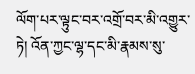ལོག་པར་ལྟུང་བར་འགྲོ་བར་མི་འགྱུར་ཏེ། འོན་ཀྱང་ལྷ་དང་མི་རྣམས་སུ་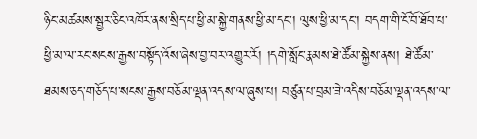ཉིང་མཚམས་སྦྱར་ཅིང་འཁོར་ནས་སྲིད་པ་ཕྱི་མ་སྐྱེ་གནས་ཕྱི་མ་དང་། ལུས་ཕྱི་མ་དང་། བདག་གི་ངོ་བོ་ཐོབ་པ་ཕྱི་མ་ལ་རང་སངས་རྒྱས་བསྟོད་འོས་ཞེས་བྱ་བར་འགྱུར་རོ། །དགེ་སློང་རྣམས་ཐེ་ཚོམ་སྐྱེས་ནས། ཐེ་ཚོམ་ཐམས་ཅད་གཅོད་པ་སངས་རྒྱས་བཅོམ་ལྡན་འདས་ལ་ཞུས་པ། བཙུན་པ་བྲམ་ཟེ་འདིས་བཅོམ་ལྡན་འདས་ལ་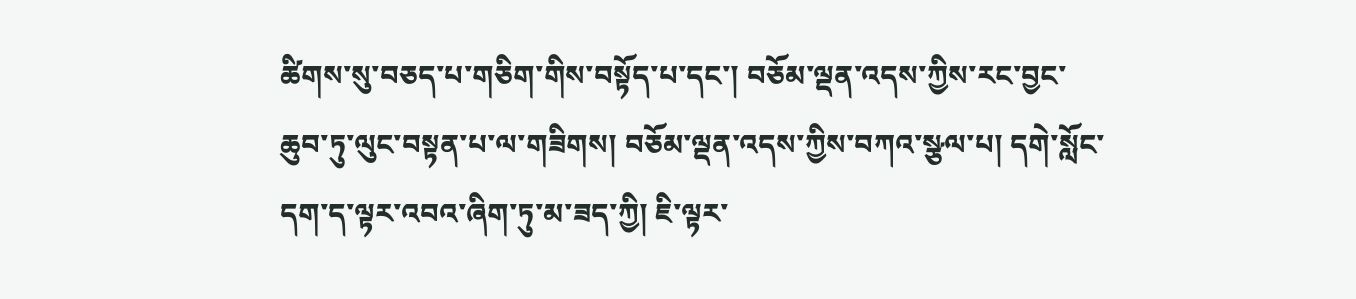ཚིགས་སུ་བཅད་པ་གཅིག་གིས་བསྟོད་པ་དང་། བཅོམ་ལྡན་འདས་ཀྱིས་རང་བྱང་ཆུབ་ཏུ་ལུང་བསྟན་པ་ལ་གཟིགས། བཅོམ་ལྡན་འདས་ཀྱིས་བཀའ་སྩལ་པ། དགེ་སློང་དག་ད་ལྟར་འབའ་ཞིག་ཏུ་མ་ཟད་ཀྱི། ཇི་ལྟར་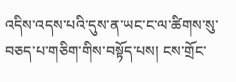འདིས་འདས་པའི་དུས་ན་ཡང་ང་ལ་ཚིགས་སུ་བཅད་པ་གཅིག་གིས་བསྟོད་པས། ངས་གྲོང་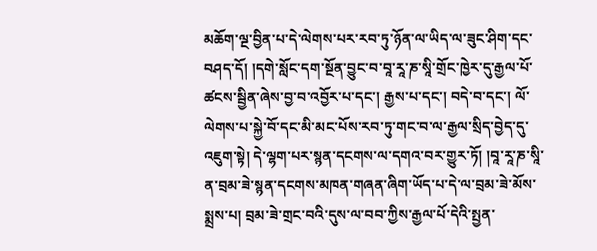མཆོག་ལྔ་བྱིན་པ་དེ་ལེགས་པར་རབ་ཏུ་ཉོན་ལ་ཡིད་ལ་ཟུང་ཤིག་དང་བཤད་དོ། །དགེ་སློང་དག་སྔོན་བྱུང་བ་བཱ་རཱ་ཎ་སཱི་གྲོང་ཁྱེར་དུ་རྒྱལ་པོ་ཚངས་སྦྱིན་ཞེས་བྱ་བ་འབྱོར་པ་དང་། རྒྱས་པ་དང་། བདེ་བ་དང་། ལོ་ལེགས་པ་སྐྱེ་བོ་དང་མི་མང་པོས་རབ་ཏུ་གང་བ་ལ་རྒྱལ་སྲིད་བྱེད་དུ་འཇུག་སྟེ། དེ་ལྷག་པར་སྙན་དངགས་ལ་དགའ་བར་གྱུར་ཏོ། །བཱ་རཱ་ཎ་སཱི་ན་བྲམ་ཟེ་སྙན་དངགས་མཁན་གཞན་ཞིག་ཡོད་པ་དེ་ལ་བྲམ་ཟེ་མོས་སྨྲས་པ། བྲམ་ཟེ་གྲང་བའི་དུས་ལ་བབ་ཀྱིས་རྒྱལ་པོ་དེའི་སྤྱན་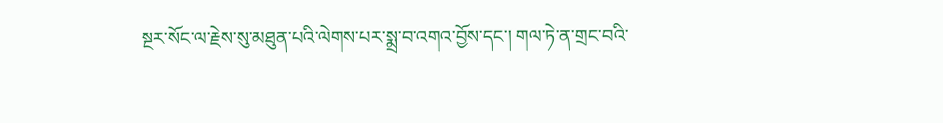སྔར་སོང་ལ་རྗེས་སུ་མཐུན་པའི་ལེགས་པར་སྨྲ་བ་འགའ་བྱོས་དང་། གལ་ཏེ་ན་གྲང་བའི་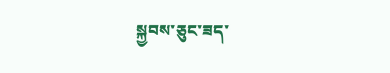སྐྱབས་ཅུང་ཟད་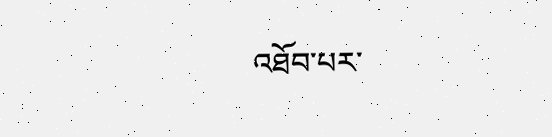འཐོབ་པར་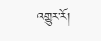འགྱུར་རོ།